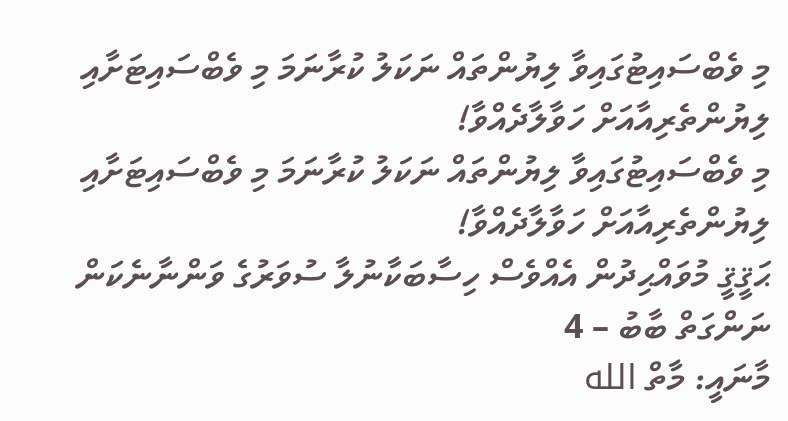މި ވެބްސައިޓުގައިވާ ލިޔުންތައް ނަކަލު ކުރާނަމަ މި ވެބްސައިޓަށާއި ލިޔުންތެރިއާއަށް ހަވާލާދެއްވާ!
މި ވެބްސައިޓުގައިވާ ލިޔުންތައް ނަކަލު ކުރާނަމަ މި ވެބްސައިޓަށާއި ލިޔުންތެރިއާއަށް ހަވާލާދެއްވާ!
ޙަޤީޤީ މުވައްޙިދުން އެއްވެސް ހިސާބަކާނުލާ ސުވަރުގެ ވަންނާނެކަން ނަންގަތް ބާބު – 4
މާނައީ: މާތް الله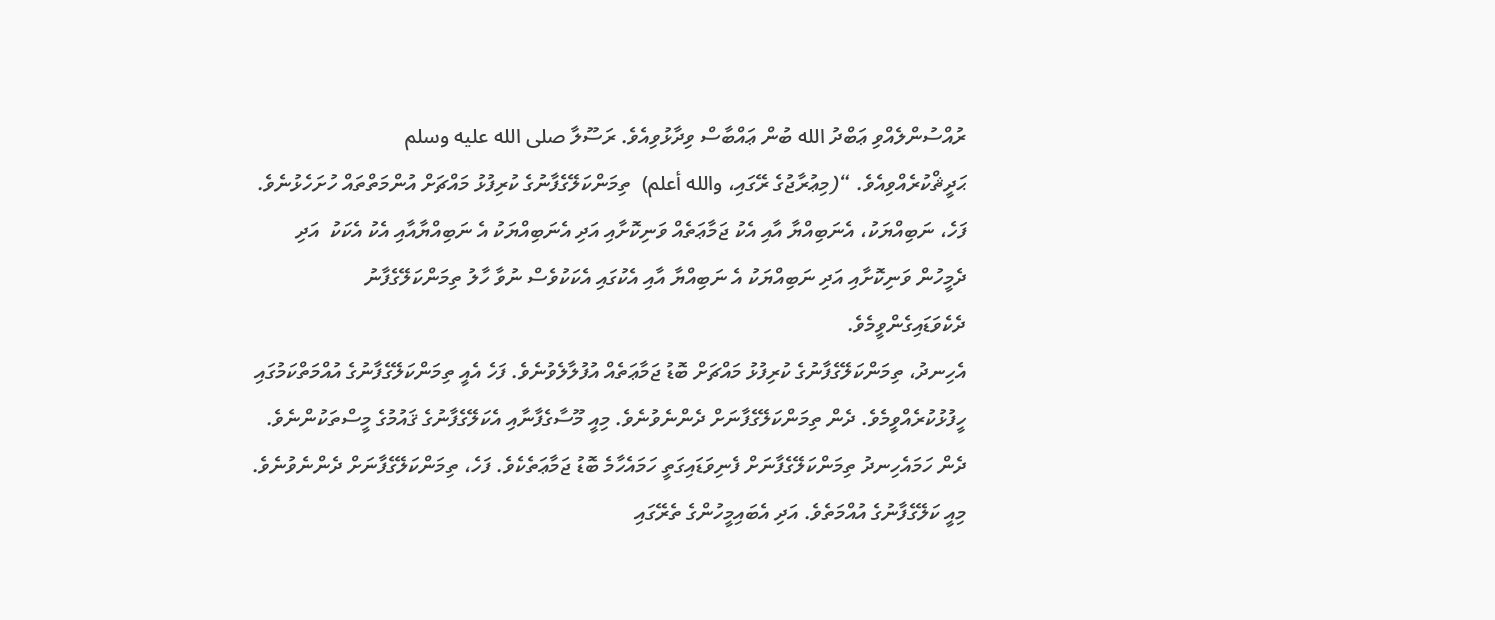ރުއްސުންލެއްވި ޢަބްދު الله ބުން ޢައްބާސް ވިދާޅުވިއެވެ. ރަސޫލާ صلى الله عليه وسلم
ޙަދީޘްކުރެއްވިއެވެ. “(މިޢުރާޖުގެ ރޭގައި، والله أعلم)  ތިމަންކަލޭގެފާނުގެ ކުރިފުޅު މައްޗަށް އުންމަތްތައް ހުށަހެޅުނެވެ. ފަހެ، ނަބިއްޔަކު، އެނަބިއްޔާ އާއި އެކު ޖަމާޢަތެއް ވަނިކޮށާއި އަދި އެނަބިއްޔަކު އެ ނަބިއްޔާއާއި އެކު އެކަކު  އަދި ދެމީހުން ވަނިކޮށާއި އަދި ނަބިއްޔަކު އެ ނަބިއްޔާ އާއި އެކުގައި އެކަކުވެސް ނުވާ ހާލު ތިމަންކަލޭގެފާނު ދެކެވަޑައިގެންވީމެވެ.
އެހިނދު، ތިމަންކަލޭގެފާނުގެ ކުރިފުޅު މައްޗަށް ބޮޑު ޖަމާޢަތެއް އުފުލާލެވުނެވެ. ފަހެ އެއީ ތިމަންކަލޭގެފާނުގެ އުއްމަތްކަމުގައި ހީފުޅުކުރެއްވީމެވެ. ދެން ތިމަންކަލޭގެފާނަށް ދެންނެވުނެވެ. މިއީ މޫސާގެފާނާއި އެކަލޭގެފާނުގެ ޤައުމުގެ މީސްތަކުންނެވެ.
ދެން ހަމައެހިނދު ތިމަންކަލޭގެފާނަށް ފެނިވަޑައިގަތީ ހަމައެހާމެ ބޮޑު ޖަމާޢަތެކެވެ. ފަހެ، ތިމަންކަލޭގެފާނަށް ދެންނެވުނެވެ. މިއީ ކަލޭގެފާނުގެ އުއްމަތެވެ. އަދި އެބައިމީހުންގެ ތެރޭގައި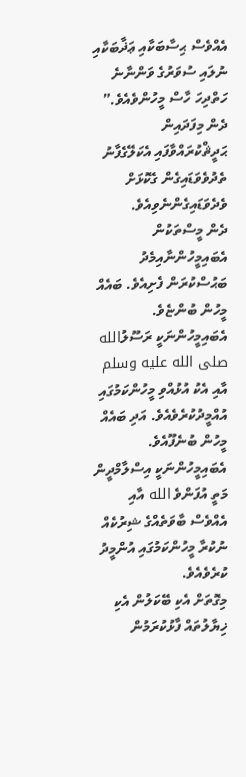އެއްވެސް ޙިސާބަކާއި ޢަޛާބަކާއި ނުލައި ސުވަރުގެ ވަންނާނެ ހަތްދިހަ ހާސް މީހުންވެއެވެ.”
ދެން މިފަދައިން ޙަދީޘްކުރައްވާފައި އެކަލޭގެފާނު ތެދުވެވަޑައިގެން ގެކޮޅަށް ވެދެވަޑައިގެންނެވިއެވެ.
ދެން މީސްތަކުން އެބައިމީހުންނާއިމެދު ބަޙުސްކުރަން ފެށިއެވެ. ބައެއް މީހުން ބުންޏެވެ. އެބައިމީހުންނަކީ ރަސޫލުالله صلى الله عليه وسلم އާއި އެކު އުޅުއްވި މީހުންކަމުގައި އުއްމީދުކުރެވެއެވެ. އަދި ބައެއް މީހުން ބުނެފޫއެވެ. އެބައިމީހުންނަކީ އިސްލާމްދީން މަތީ އުފަންވެ الله އާއި އެއްވެސް ބާވަތެއްގެ ޝިރުކެއް ނުކުރާ މީހުންކަމުގައި އުންމީދު ކުރެވެއެވެ.
މިގޮތަށް އެކި ބޭކަލުން އެކި ޚިޔާލުތައް ފާޅުކުރަމުން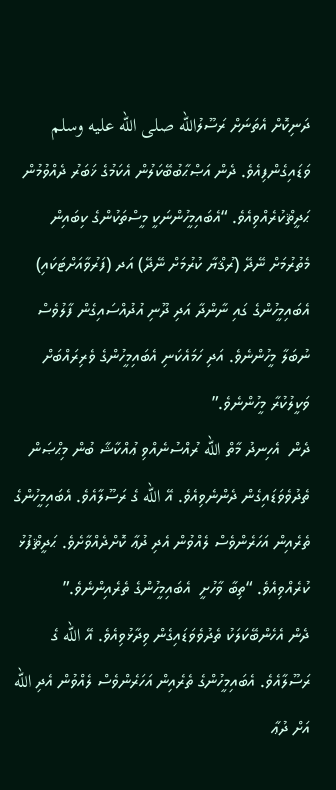ދަނިކޮށް އެތަނަށް ރަސޫލުالله صلى الله عليه وسلم ވަޑައިގެންފިއެވެ. ދެން އަޞްޙާބުބޭކަލުން އެކަމުގެ ޚަބަރު ދެއްވުމުން ޙަދީޘްކުރެއްވިއެވެ. “އެބައިމީހުންނަކީ މީސްތަކުންގެ ކިބައިން މެތުރުމަށް ނޭދޭ (ރުޤްޔާ ކުރުމަށް ނޭދޭ) އަދ (ފަރުވާއަށްޓަކައި) އެބައިމީހުންގެ ގައި ނާންދާ އަދި ދޫނި އުދުއްސައިގެން ފާލުވެސް ނުބަލާ މީހުންނެވެ. އަދި ހަމައެކަނި އެބައިމީހުންގެ ވެރިރައްބަށް ވަކީލުކުރާ މީހުންނެވެ.”
ދެން  އެހިނދު މާތް الله ރުއްސުނެއްވި ޢުއްކާޝާ ބުން މިޙްޞަން ތެދުވެވަޑައިގެން ދެންނެވިއެވެ. އޭ الله ގެ ރަސޫލާއެވެ. އެބައިމީހުންގެ ތެރެއިން އަހަރެންވެސް ލެއްވުން އެދި ދުޢާ ކޮށްދެއްވާށެވެ. ޙަދީޘްފުޅު ކުރެއްވިއެވެ. “ތިބާ ވާހުށީ  އެބައިމީހުންގެ ތެރެއިންނެވެ.”
ދެން އެހެންބޭކަލަކު ތެދުވެވަޑައިގެން ވިދާޅުވިއެވެ. އޭ الله ގެ ރަސޫލާއެވެ. އެބައިމީހުންގެ ތެރެއިން އަހަރެންވެސް ލެއްވުން އެދި الله އަށް ދުޢާ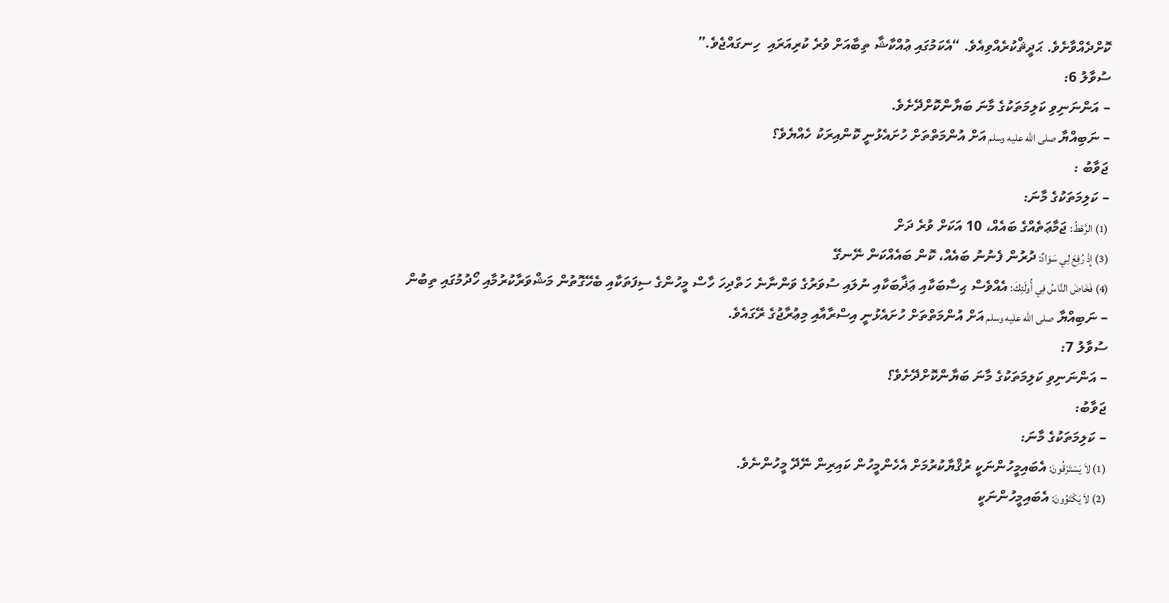ކޮށްދެއްވާށެވެ. ޙަދީޘްކުރެއްވިއެވެ. “އެކަމުގައި ޢުއްކާޝާ ތިބާއަށް ވުރެ ކުރިއަރައި  ހިނގައްޖެވެ.”
ސުވާލު 6:
– އަންނަނިވި ކަލިމަތަކުގެ މާނަ ބަޔާންކޮށްދޭށެވެ.
– ނަބިއްޔާ صلى الله عليه وسلم އަށް އުންމަތްތަށް ހުށައެޅުނީ ކޮންއިރަކު ހެއްޔެވެ؟
ޖަވާބު :
– ކަލިމަތަކުގެ މާނަ:
(1) الرَّهْطُ: ޖަމާޢަތެއްގެ ބައެއް، 10 އަކަށް ވުރެ ދަށް
(3) إِذْ رُفِعَ لِي سَوَادٌ: ދުރުން ފެނުނު ބައެއް، ކޮން ބައެއްކަން ނޭނގޭ
(4) فَخَاضَ النَّاسُ فِي أُولَئِكَ: އެއްވެސް ޙިސާބަކާއި ޢަޛާބަކާއި ނުލައި ސުވަރުގެ ވަންނާނެ ހަތްދިހަ ހާސް މީހުންގެ ސިފަތަކާއި ބެހޭގޮތުން މަޝްވަރާކުރުމާއި ހޯދުމުގައި ތިބުން
– ނަބިއްޔާ صلى الله عليه وسلم އަށް އުންމަތްތަށް ހުށައެޅުނީ އިސްރާއާއި މިޢުރާޖުގެ ރޭގައެވެ.
ސުވާލު 7:
– އަންނަނިވި ކަލިމަތަކުގެ މާނަ ބަޔާންކޮށްދޭށެވެ؟
ޖަވާބު:
– ކަލިމަތަކުގެ މާނަ:
(1) لاَ يَسْتَرْقُونَ: އެބައިމީހުންނަކީ ރުޤްޔާކުރުމަށް އެހެންމީހުން ކައިރިން ނޭދޭ މީހުންނެވެ.
(2) لاَ يَكْتَوُونَ: އެބައިމީހުންނަކީ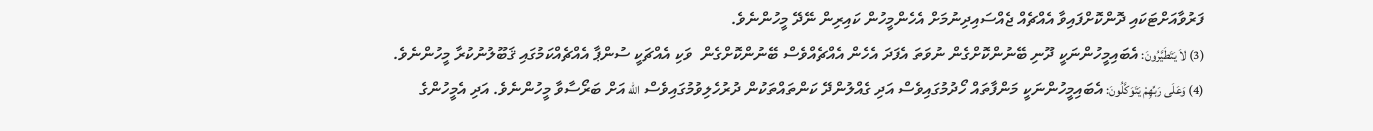ފަރުވާއަށްޓަކައި ދޮންކޮށްފައިވާ އެއްޗެއް ޖެއްސައިދިނުމަށް އެހެންމީހުން ކައިރިން ނޭދޭ މީހުންނެވެ.
(3) لاَ يَتَطَيَّرُونَ: އެބައިމީހުންނަކީ ދޫނި ބޭނުންކޮށްގެން ނުވަތަ އެފަދަ އެހެން އެއްޗެއްވެސް ބޭނުންކޮށްގެން  ވަކި އެއްޗަކީ ސުންޕާ އެއްޗެއްކަމުގައި ޤަބޫލުނުކުރާ މީހުންނެވެ.
(4) وَعَلَى رَبِّهِمْ يَتَوَكَّلُونَ: އެބައިމީހުންނަކީ މަންފާތައް ހޯދުމުގައިވެސް އަދި ގެއްލުންދޭ ކަންތައްތަކުން ދުރުހެލިވުމުގައިވެސް الله އަށް ބަރޯސާވާ މީހުންނެވެ. އަދި އެމީހުންގެ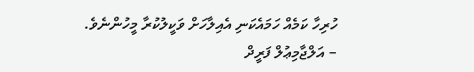ހުރިހާ ކަމެއް ހަމައެކަނި އެއިލާހަށް ވަކީލުކުރާ މީހުންނެވެ.
– އަލްޖާމިޢުލް ފަރީދް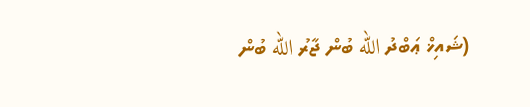(ޝައިޚް ޢަބްދު الله ބުން ޖާރު الله ބުން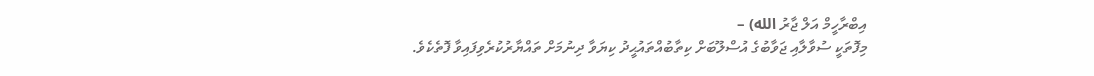އިބްރާހީމް އަލް ޖާރު الله) –
މިފޮތަކީ ސުވާލާއި ޖަވާބުގެ އުސްލޫބަށް ކިތާބުއްތައުޙީދު ކިޔަވާ ދިނުމަށް ތައްޔާރުކުރެވިފައިވާ ފޮތެކެވެ.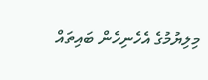މިލިޔުމުގެ އެހެނިހެން ބައިތައް